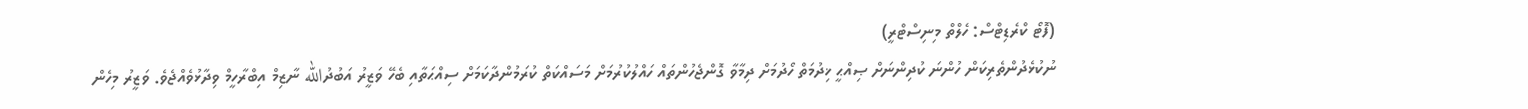(ފޮޓޯ ކްރެޑިޓްސް: ހެލްތް މިނިސްޓްރީ)
ނުކުޅެދުންތެރިކަން ހުންނަ ކުދިންނަށް ޞިއްޙީ ޚިދުމަތް ހޯދުމަށް ދިމާވާ ގޮންޖެހުންތައް ހައްލުކުރުމަށް މަސައްކަތް ކުރަމުންދާކަމަށް ސިއްޙަތާއި ބެހޭ ވަޒީރު އަބުދުالله ނާޒިމް އިބްރާހީމް ވިދާޅުވެއްޖެވެ. ވަޒީރު މިހެން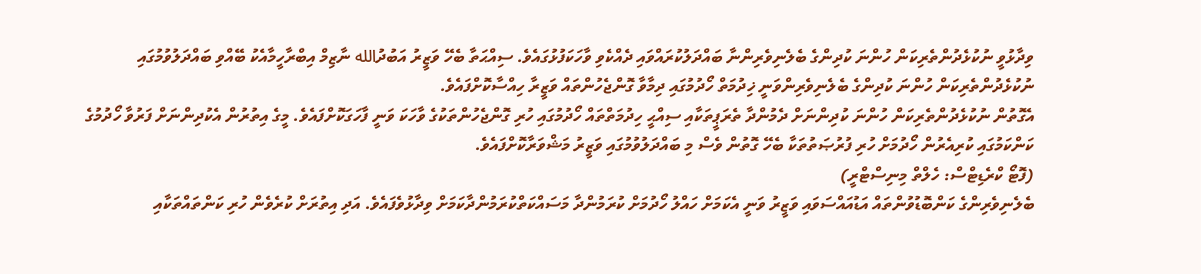ވިދާޅުވީ ނުކުޅެދުންތެރިކަން ހުންނަ ކުދިންގެ ބެލެނިވެރިންނާ ބައްދަލުކުރައްވައި ދެއްކެވި ވާހަކަފުޅުގައެވެ. ސިއްޙަތާ ބެހޭ ވަޒީރު އަބުދުالله ނާޒިމް އިބްރާހީމާއެކު ބޭއްވި ބައްދަލުވުމުގައި ނުކުޅެދުންތެރިކަން ހުންނަ ކުދިންގެ ބެލެނިވެރިންވަނީ ޚިދުމަތް ހޯދުމުގައި ދިމާވާ ގޮންޖެހުންތައް ވަޒީރާ ހިއްސާކޮށްފައެވެ.
އެގޮތުން ނުކުޅެދުންތެރިކަން ހުންނަ ކުދިންނަށް ދެމުންދާ ތެރަޕީތަކާއި ސިއްޙީ ހިދުމަތްތައް ހޯދުމުގައި ހުރި ގޮންޖެހުންތަކުގެ ވާހަކަ ވަނީ ފާހަގަކޮށްފައެވެ. މީގެ އިތުރުން އެކުދިންނަށް ފަރުވާ ހޯދުމުގެ ކަންކަމުގައި ކުރިއެރުން ހޯދުމަށް ހުރި ފުރުޞަތުތަކާ ބެހޭ ގޮތުން ވެސް މި ބައްދަލުވުމުގައި ވަޒީރު މަޝްވަރާކޮށްފައެވެ.
(ފޮޓޯ ކްރެޑިޓްސް: ހެލްތް މިނިސްޓްރީ)
ބެލެނިވެރިންގެ ކަންބޮޑުވުންތައް އަޑުއައްސަވައި ވަޒީރު ވަނީ އެކަމަށް ހައްލު ހޯދުމަށް ކުރަމުންދާ މަސައްކަތްކުރަމުންދާކަމަށް ވިދާޅުވެފައެވެ. އަދި އިތުރަށް ކުރެވެން ހުރި ކަންތައްތަކާއި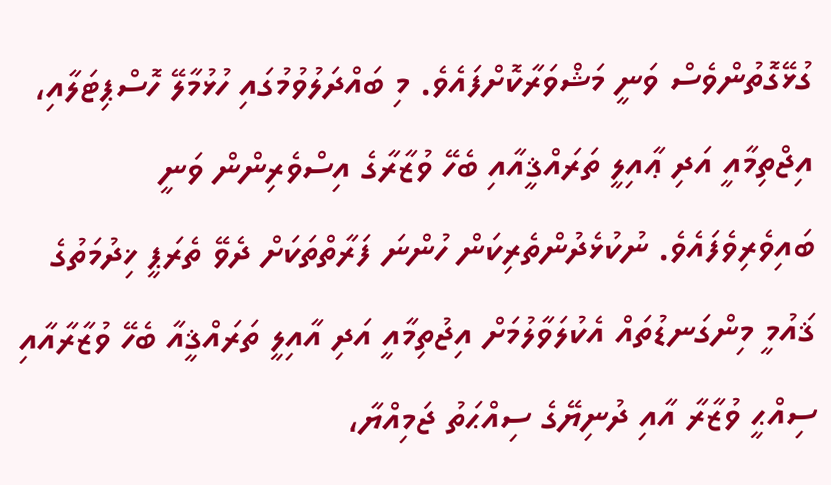ގުޅޭގޮތުންވެސް ވަނީ މަޝްވަރާކޮށްފައެވެ. މި ބައްދަލުވުމުގައި ހުޅުމާލޭ ހޮސްޕިޓަލާއި، އިޖްތިމާއީ އަދި ޢާއިލީ ތަރައްޤީއާއި ބެހޭ ވުޒާރާގެ އިސްވެރިންން ވަނީ ބައިވެރިވެފައެވެ. ނުކުޅެދުންތެރިކަން ހުންނަ ފަރާތްތަކަށް ދެވޭ ތެރަޕީ ޚިދުމަތުގެ ޤައުމީ މިންގަނޑުތައް އެކުލަވާލުމަށް އިޖުތިމާއީ އަދި އާއިލީ ތަރައްޤީއާ ބެހޭ ވުޒާރާއާއި ސިއްޙީ ވުޒާރާ އާއި ދުނިޔޭގެ ސިއްޙަތު ޖަމިއްޔާ،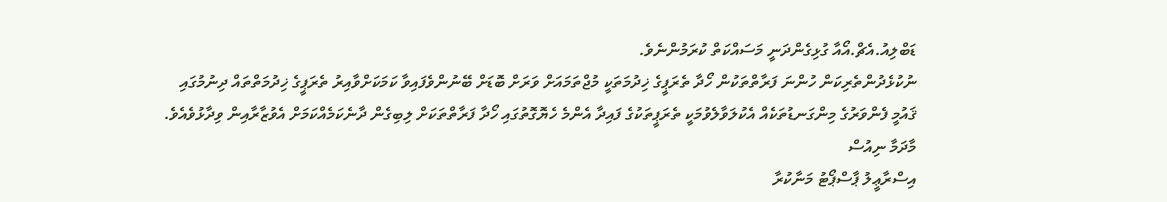ޑަބްލިއު.އެޗް.އޯއާ ގުޅިގެންދަނީ މަސައްކަތް ކުރަމުންނެވެ.
ނުކުޅެދުންތެރިކަން ހުންނަ ފަރާތްތަކުން ހޯދާ ތެރަޕީގެ ޚިދުމަތަކީ މުޖްތަމައަށް ވަރަށް ބޮޑަށް ބޭނުންވެފައިވާ ކަމަކަށްވާއިރު ތެރަޕީގެ ޚިދުމަތްތައް ދިނުމުގައި ޤައުމީ ފެންވަރުގެ މިންގަނޑުތަކެއް އެކުލަވާލެވުމަކީ ތެރަޕީތަކުގެ ފައިދާ އެންމެ ހެޔޮގޮތުގައި ހޯދާ ފަރާތްތަކަށް ލިބިގެން ދާނެކަމެއްކަމަށް އެވުޒާރާއިން ވިދާޅުވެއެވެ.
މާދަމާ ނިއުސް
އިސްރާޢީލު ޕާސްޕޯޓު މަނާކުރާ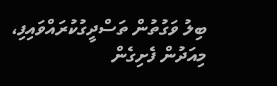ބިލު ވަގުތުން ތަސްދީގުކުރައްވައިފި، މިއަދުން ފެށިގެން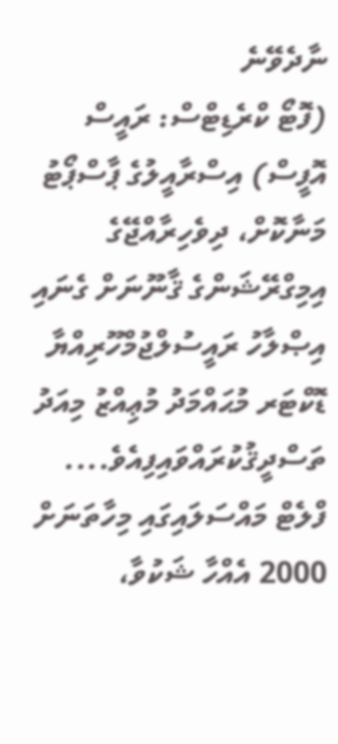ނާދެވޭނެ
(ފޮޓޯ ކްރެޑިޓްސް: ރައީސް އޮފީސް) އިސްރާއީލުގެ ޕާސްޕޯޓު މަނާކޮށް، ދިވެހިރާއްޖޭގެ އިމިގްރޭޝަންގެ ޤާނޫނަށް ގެނައި އިޞްލާހު ރައީސުލްޖުމްހޫރިއްޔާ ޑޮކްޓަރ މުޙައްމަދު މުޢިއްޒު މިއަދު ތަސްދީޤުކުރައްވައިފިއެވެ....
ފްލެޓް މައްސަލައިގައި މިހާތަނަށް 2000 އެއްހާ ޝަކުވާ،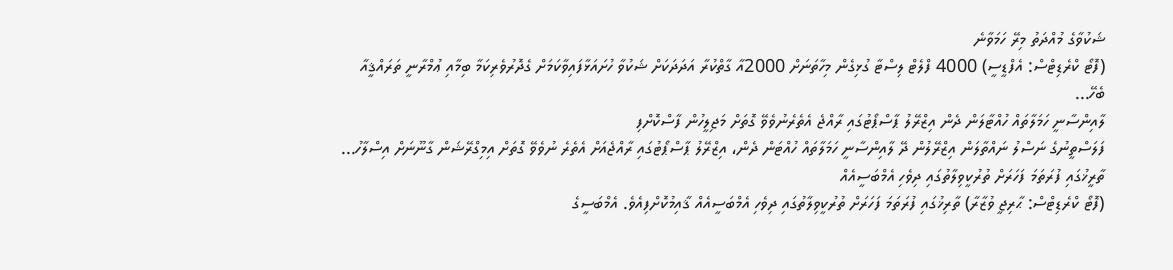ޝަކުވާގެ މުއްދަތު މިރޭ ހަމަވާނެ
(ފޮޓޯ ކްރެޑިޓްސް: އެފްޑީސީ) 4000 ފްލެޓް ލިސްޓާ ގުޅިގެން މިހާތަނަށް 2000އާ ގާތްކުރާ އަދަދަކަށް ޝަކުވާ ހުށައަޅާފައިވާކަމަށް ގެދޮރުވެރިކަމާ ބިމާއި ޢުމްރާނީ ތަރައްޤީއާ ބެހޭ...
ލާއިންސާނީ ހަމަލާތައް ހުއްޓާލަން ދެން އިޒްރޭލު ޕާސްޕޯޓުގައި ރާއްޖެ އެތެރެނުވެވޭ ގޮތަށް މަޖިލީހުން ފާސްކޮށްފި
ފަލަސްތީނުގެ ނަސްލު ނައްތާލަން އިޒްރޭލުން ދޭ ލާއިންސާނީ ހަމަލާތައް ހުއްޓަން ދެން، އިޒްރޭލު ޕާސްޕޯޓުގައި ރާއްޖެއަށް އެތެރެ ނުވެވޭ ގޮތަށް އިމިގްރޭޝަން ގާނޫނަށް އިސްލާހު...
ތާރީޚުގައި ފުރަތަމަ ފަހަރަށް ތުރުކީވިލާތުގައި ދިވެހި އެމްބަސީއެއް
(ފޮޓޯ ކްރެޑިޓްސް: ޙާރިޖީ ވުޒާރާ) ތާރިޚުގައި ފުރަތަމަ ފަހަރަށް ތުރުކީވިލާތުގައި ދިވެހި އެމްބަސީއެއް ޤާއިމުކޮށްފިއެވެ. އެމްބަސީގެ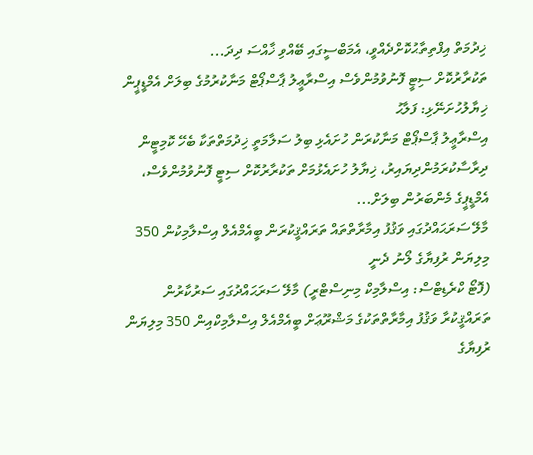ޚިދުމަތް އިފްތިތާޙުކޮށްދެއްވީ، އެމަބްސީގައި ބޭއްވި ޚާއްސަ ދިދަ...
ތަކުރާރުކޮށް ސިޓީ ފޮނުވުމުންވެސް އިސްރާޢީލު ޕާސްޕޯޓް މަނާކުރުމުގެ ބިލަށް އެމްޑީޕީން ޚިޔާލުހުށަނޭޅި: ފަލާޙު
އިސްރާޢީލު ޕާސްޕޯޓް މަނާކުރަން ހުށައެޅި ބިލު ސަލާމަތީ ޚިދުމަތްތަކާ ބެހޭ ކޮމިޓީން ދިރާސާކުރަމުންދިޔައިރު، ޚިޔާލު ހުށައެޅުމަށް ތަކުރާރުކޮށް ސިޓީ ފޮނުވުމުންވެސް، އެމްޑީޕީގެ މެންބަރުން ބިލަށް...
މާލޭ ސަރަޙައްދުގައި ވަޤުފު އިމާރާތްތައް ތަރައްޤީކުރަން ބީއެމްއެލް އިސްލާމިކުން 350 މިލިޔަން ރުފިޔާގެ ލޯނު ދެނީ
(ފޮޓޯ ކްރެޑިޓްސް: އިސްލާމިކް މިނިސްޓްރީ) މާލޭ ސަރަޙައްދުގައި ސަރުކާރުން ތަރައްޤީކުރާ ވަޤުފު އިމާރާތްތަކުގެ މަޝްރޫޢަށް ބީއެމްއެލް އިސްލާމިކްއިން 350 މިލިޔަން ރުފިޔާގެ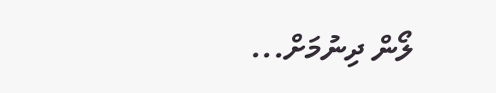ލޯން ދިނުމަށް...